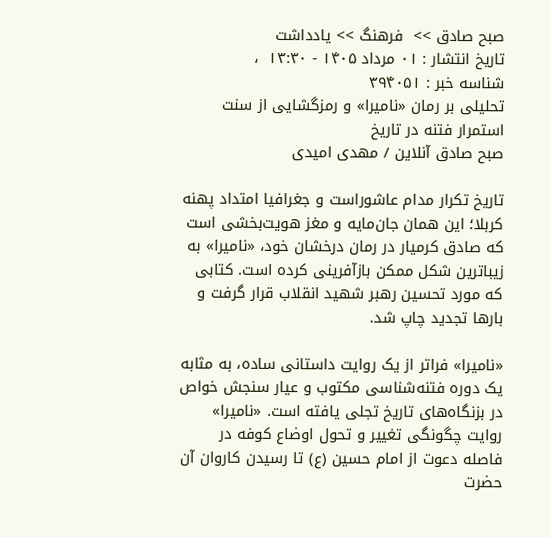صبح صادق >>  فرهنگ >> یادداشت
تاریخ انتشار : ۰۱ مرداد ۱۴۰۵ - ۱۳:۳۰  ،
شناسه خبر : ۳۹۴۰۵۱
تحلیلی بر رمان «نامیرا» و رمزگشایی از سنت استمرار فتنه در تاریخ
صبح صادق آنلاین / مهدی امیدی

تاریخ تکرار مدام عاشوراست و جغرافیا امتداد پهنه کربلا؛ این همان جان‌مایه و مغز هویت‌بخشی است که صادق کرمیار در رمان درخشان خود، «نامیرا» به زیباترین شکل ممکن بازآفرینی کرده است. کتابی که مورد تحسین رهبر شهید انقلاب قرار گرفت و بار‌ها تجدید چاپ شد.

«نامیرا» فراتر از یک روایت داستانی ساده، به مثابه یک دوره فتنه‌شناسی مکتوب و عیار سنجش خواص در بزنگاه‌های تاریخ تجلی یافته است. «نامیرا» روایت چگونگی تغییر و تحول اوضاع کوفه در فاصله دعوت از امام حسین (ع) تا رسیدن کاروان آن حضرت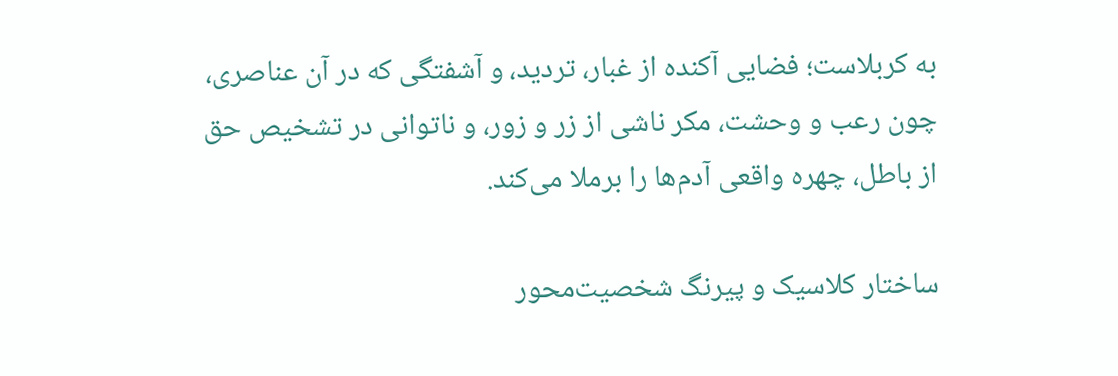به کربلاست؛ فضایی آکنده از غبار، تردید، و آشفتگی که در آن عناصری، چون رعب و وحشت، مکر ناشی از زر و زور، و ناتوانی در تشخیص حق از باطل، چهره واقعی آدم‌ها را برملا می‌کند.

ساختار کلاسیک و پیرنگ شخصیت‌محور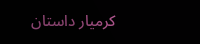کرمیار داستان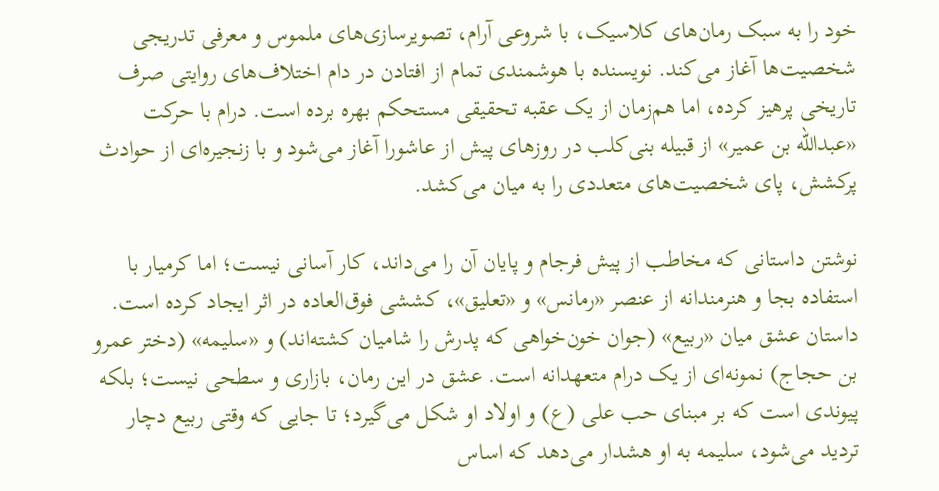خود را به سبک رمان‌های کلاسیک، با شروعی آرام، تصویرسازی‌های ملموس و معرفی تدریجی شخصیت‌ها آغاز می‌کند. نویسنده با هوشمندی تمام از افتادن در دام اختلاف‌های روایتی صرف تاریخی پرهیز کرده، اما هم‌زمان از یک عقبه تحقیقی مستحکم بهره برده است. درام با حرکت «عبدالله بن عمیر» از قبیله بنی‌کلب در روز‌های پیش از عاشورا آغاز می‌شود و با زنجیره‌ای از حوادث پرکشش، پای شخصیت‌های متعددی را به میان می‌کشد.

نوشتن داستانی که مخاطب از پیش فرجام و پایان آن را می‌داند، کار آسانی نیست؛ اما کرمیار با استفاده بجا و هنرمندانه از عنصر «رمانس» و «تعلیق»، کششی فوق‌العاده در اثر ایجاد کرده است. داستان عشق میان «ربیع» (جوان خون‌خواهی که پدرش را شامیان کشته‌اند) و «سلیمه» (دختر عمرو بن حجاج) نمونه‌ای از یک درام متعهدانه است. عشق در این رمان، بازاری و سطحی نیست؛ بلکه پیوندی است که بر مبنای حب علی (ع) و اولاد او شکل می‌گیرد؛ تا جایی که وقتی ربیع دچار تردید می‌شود، سلیمه به او هشدار می‌دهد که اساس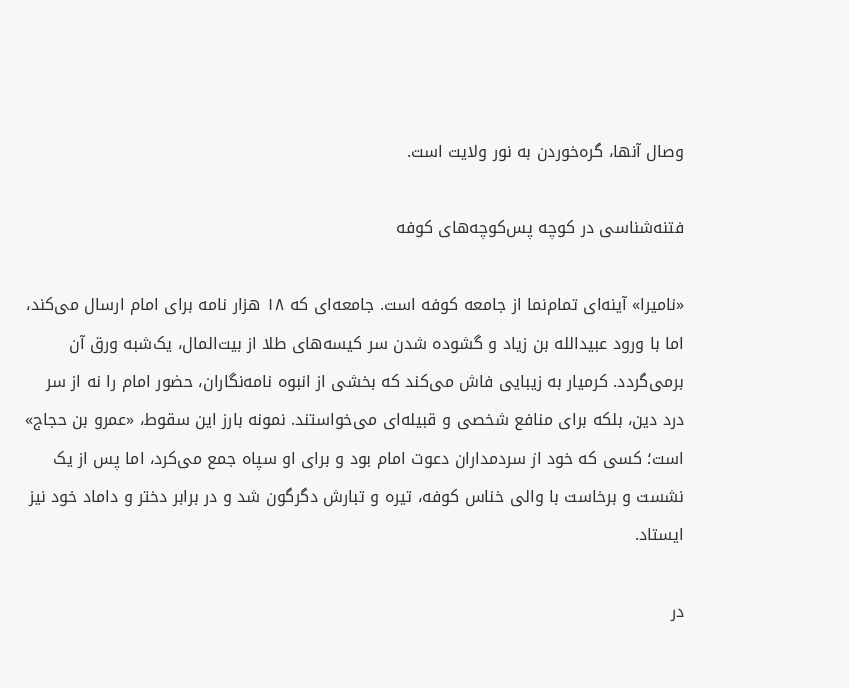وصال آنها، گره‌خوردن به نور ولایت است.

فتنه‌شناسی در کوچه پس‌کوچه‌های کوفه

«نامیرا» آینه‌ای تمام‌نما از جامعه کوفه است. جامعه‌ای که ۱۸ هزار نامه برای امام ارسال می‌کند، اما با ورود عبیدالله بن زیاد و گشوده شدن سر کیسه‌های طلا از بیت‌المال، یک‌شبه ورق آن برمی‌گردد. کرمیار به زیبایی فاش می‌کند که بخشی از انبوه نامه‌نگاران، حضور امام را نه از سر درد دین، بلکه برای منافع شخصی و قبیله‌ای می‌خواستند. نمونه بارز این سقوط، «عمرو بن حجاج» است؛ کسی که خود از سردمداران دعوت امام بود و برای او سپاه جمع می‌کرد، اما پس از یک نشست و برخاست با والی خناس کوفه، تیره و تبارش دگرگون شد و در برابر دختر و داماد خود نیز ایستاد.

در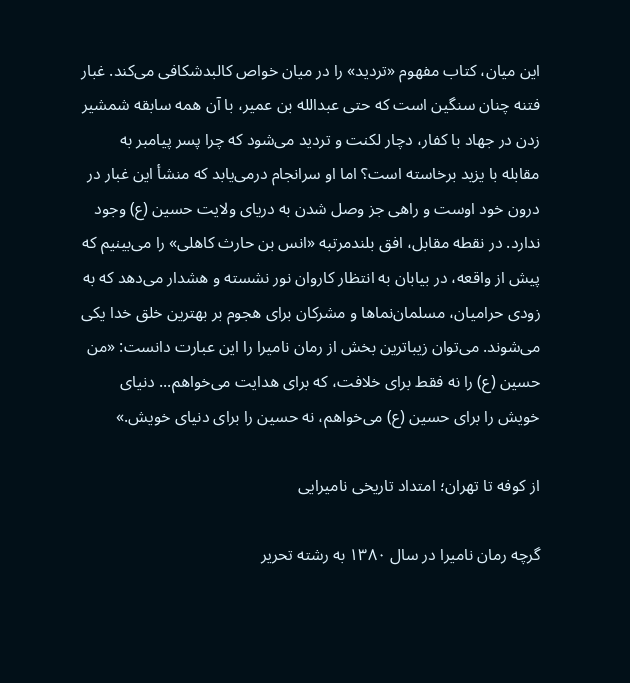این میان، کتاب مفهوم «تردید» را در میان خواص کالبدشکافی می‌کند. غبار فتنه چنان سنگین است که حتی عبدالله بن عمیر، با آن همه سابقه شمشیر زدن در جهاد با کفار، دچار لکنت و تردید می‌شود که چرا پسر پیامبر به مقابله با یزید برخاسته است؟ اما او سرانجام درمی‌یابد که منشأ این غبار در درون خود اوست و راهی جز وصل شدن به دریای ولایت حسین (ع) وجود ندارد. در نقطه مقابل، افق بلندمرتبه «انس بن حارث کاهلی» را می‌بینیم که پیش از واقعه، در بیابان به انتظار کاروان نور نشسته و هشدار می‌دهد که به زودی حرامیان، مسلمان‌نما‌ها و مشرکان برای هجوم بر بهترین خلق خدا یکی می‌شوند. می‌توان زیباترین بخش از رمان نامیرا را این عبارت دانست: «من حسین (ع) را نه فقط برای خلافت، که برای هدایت می‌خواهم... دنیای خویش را برای حسین (ع) می‌خواهم، نه حسین را برای دنیای خویش.»

از کوفه تا تهران؛ امتداد تاریخی نامیرایی

گرچه رمان نامیرا در سال ۱۳۸۰ به رشته تحریر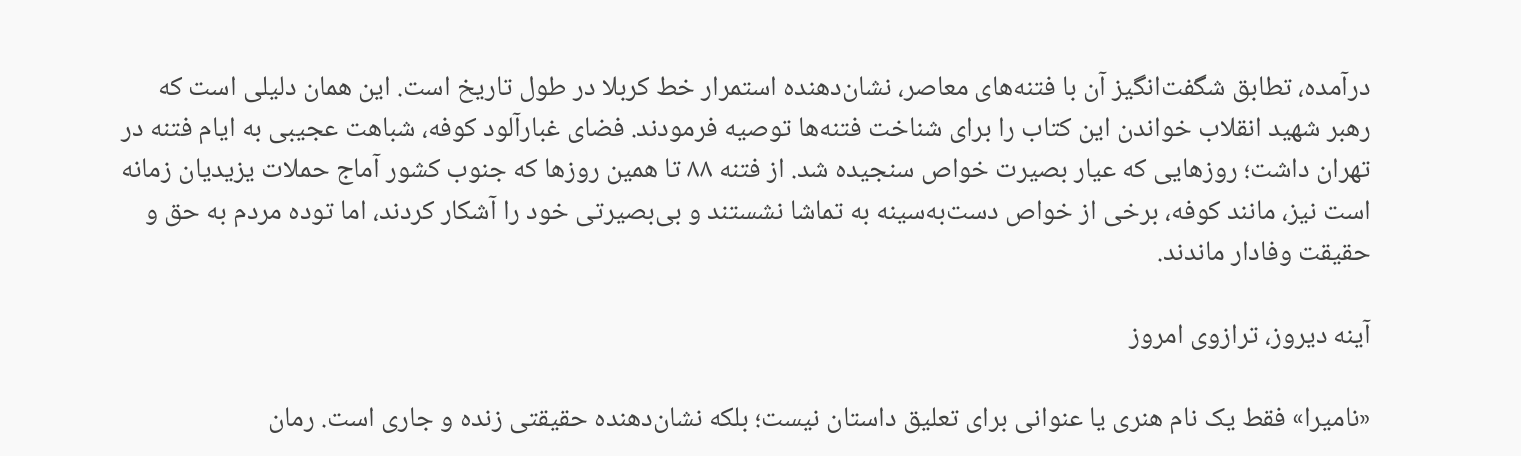درآمده، تطابق شگفت‌انگیز آن با فتنه‌های معاصر، نشان‌دهنده استمرار خط کربلا در طول تاریخ است. این همان دلیلی است که رهبر شهید انقلاب خواندن این کتاب را برای شناخت فتنه‌ها توصیه فرمودند. فضای غبارآلود کوفه، شباهت عجیبی به ایام فتنه در تهران داشت؛ روز‌هایی که عیار بصیرت خواص سنجیده شد. از فتنه ۸۸ تا همین روز‌ها که جنوب کشور آماج حملات یزیدیان زمانه است نیز، مانند کوفه، برخی از خواص دست‌به‌سینه به تماشا نشستند و بی‌بصیرتی خود را آشکار کردند، اما توده مردم به حق و حقیقت وفادار ماندند.

آینه دیروز، ترازوی امروز

«نامیرا» فقط یک نام هنری یا عنوانی برای تعلیق داستان نیست؛ بلکه نشان‌دهنده حقیقتی زنده و جاری است. رمان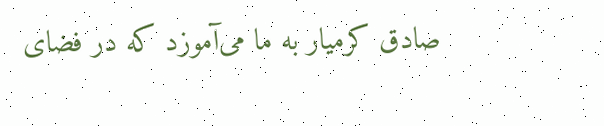صادق کرمیار به ما می‌آموزد که در فضای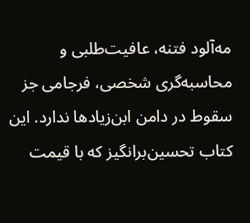مه‌آلود فتنه، عافیت‌طلبی و محاسبه‌گری شخصی، فرجامی جز سقوط در دامن ابن‌زیاد‌ها ندارد. این کتاب تحسین‌برانگیز که با قیمت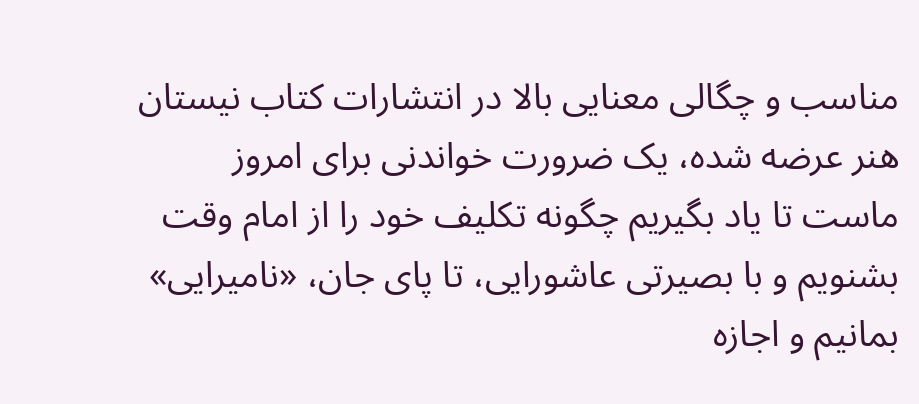مناسب و چگالی معنایی بالا در انتشارات کتاب نیستان هنر عرضه شده، یک ضرورت خواندنی برای امروز ماست تا یاد بگیریم چگونه تکلیف خود را از امام وقت بشنویم و با بصیرتی عاشورایی، تا پای جان، «نامیرایی» بمانیم و اجازه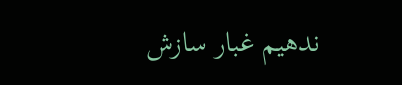ندهیم غبار سازش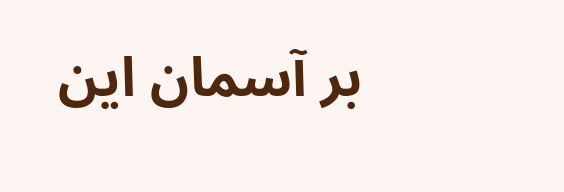بر آسمان این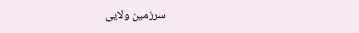سرزمین ولایی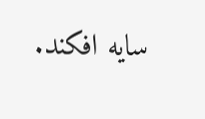سایه افکند.